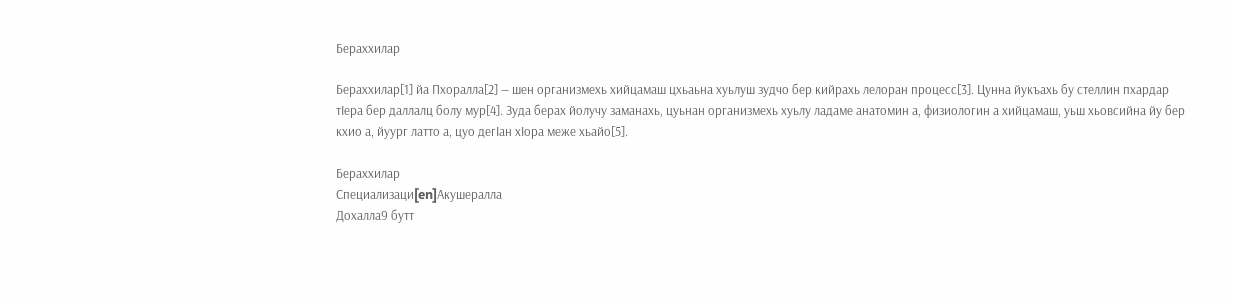Бераххилар

Бераххилар[1] йа Пхоралла[2] — шен организмехь хийцамаш цхьаьна хуьлуш зудчо бер кийрахь лелоран процесс[3]. Цунна йукъахь бу стеллин пхардар тӀера бер даллалц болу мур[4]. Зуда берах йолучу заманахь, цуьнан организмехь хуьлу ладаме анатомин а, физиологин а хийцамаш, уьш хьовсийна йу бер кхио а, йуург латто а, цуо дегӀан хӀора меже хьайо[5].

Бераххилар
Специализаци[en]Акушералла
Дохалла9 бутт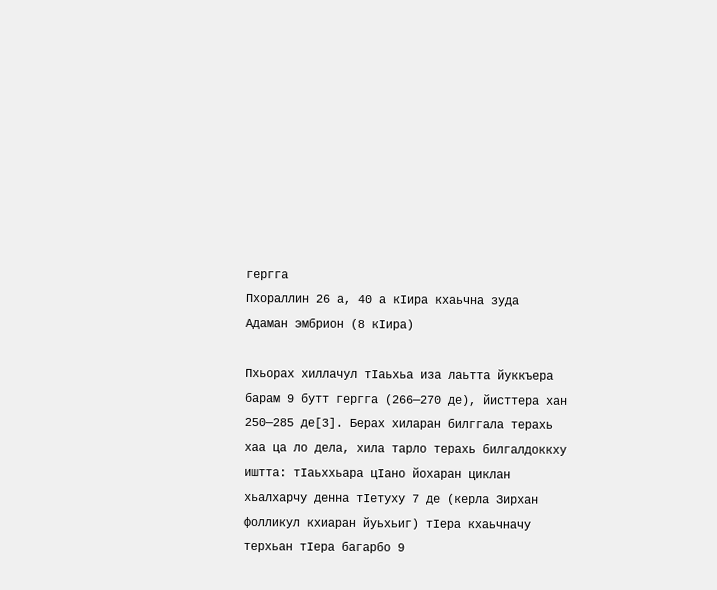гергга
Пхораллин 26 а, 40 а кӀира кхаьчна зуда
Адаман эмбрион (8 кӀира)

Пхьорах хиллачул тӀаьхьа иза лаьтта йуккъера барам 9 бутт гергга (266—270 де), йисттера хан 250—285 де[3]. Берах хиларан билггала терахь хаа ца ло дела, хила тарло терахь билгалдоккху иштта: тӀаьххьара цӀано йохаран циклан хьалхарчу денна тӀетуху 7 де (керла Зирхан фолликул кхиаран йуьхьиг) тӀера кхаьчначу терхьан тӀера багарбо 9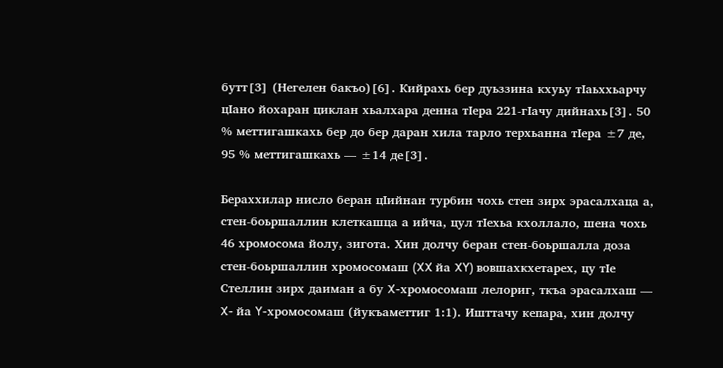бутт[3] (Негелен бакъо)[6]. Кийрахь бер дуьззина кхуьу тӀаьххьарчу цӀано йохаран циклан хьалхара денна тӀера 221-гӀачу дийнахь[3]. 50 % меттигашкахь бер до бер даран хила тарло терхьанна тӀера ±7 де, 95 % меттигашкахь — ±14 де[3].

Бераххилар нисло беран цӀийнан турбин чохь стен зирх эрасалхаца а, стен-боьршаллин клеткашца а ийча, цул тӀехьа кхоллало, шена чохь 46 хромосома йолу, зигота. Хин долчу беран стен-боьршалла доза стен-боьршаллин хромосомаш (XX йа XY) вовшахкхетарех, цу тӀе Стеллин зирх даиман а бу X-хромосомаш лелориг, ткъа эрасалхаш — X- йа Y-хромосомаш (йукъаметтиг 1:1). Ишттачу кепара, хин долчу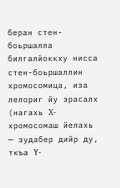беран стен-боьршалла билгалйоккху нисса стен-боьршаллин хромосомица, иза лелориг йу эрасалх (нагахь X-хромосомаш йелахь — зудабер дийр ду, ткъа Y-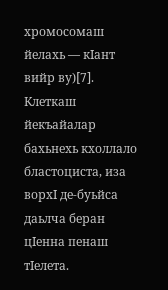хромосомаш йелахь — кӀант вийр ву)[7]. Клеткаш йекъайалар бахьнехь кхоллало бластоциста, иза ворхӀ де-буьйса даьлча беран цӀенна пенаш тӀелета.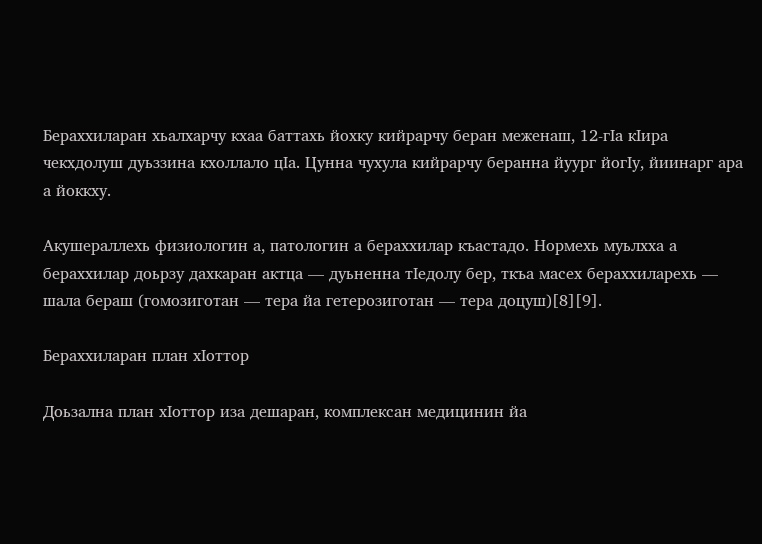Бераххиларан хьалхарчу кхаа баттахь йохку кийрарчу беран меженаш, 12-гӀа кӀира чекхдолуш дуьззина кхоллало цӀа. Цунна чухула кийрарчу беранна йуург йогӀу, йиинарг ара а йоккху.

Акушераллехь физиологин а, патологин а бераххилар къастадо. Нормехь муьлхха а бераххилар доьрзу дахкаран актца — дуьненна тӀедолу бер, ткъа масех бераххиларехь — шала бераш (гомозиготан — тера йа гетерозиготан — тера доцуш)[8][9].

Бераххиларан план хӀоттор

Доьзална план хӀоттор иза дешаран, комплексан медицинин йа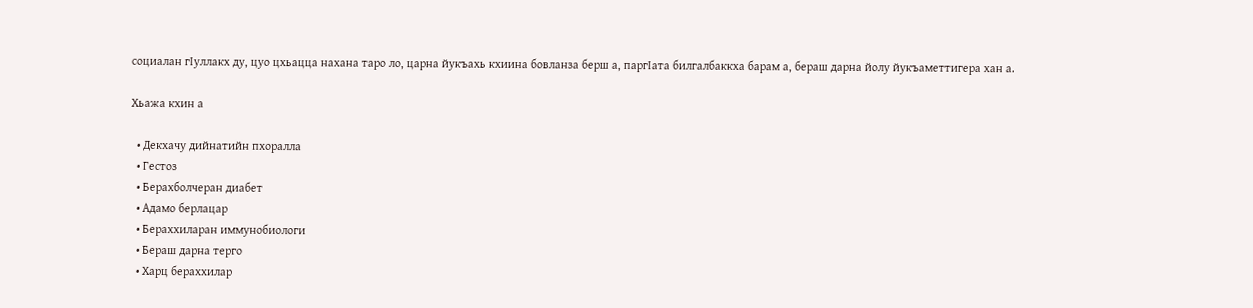социалан гӀуллакх ду, цуо цхьацца нахана таро ло, царна йукъахь кхиина бовланза берш а, паргӀата билгалбаккха барам а, бераш дарна йолу йукъаметтигера хан а.

Хьажа кхин а

  • Декхачу дийнатийн пхоралла
  • Гестоз
  • Берахболчеран диабет
  • Адамо берлацар
  • Бераххиларан иммунобиологи
  • Бераш дарна терго
  • Харц бераххилар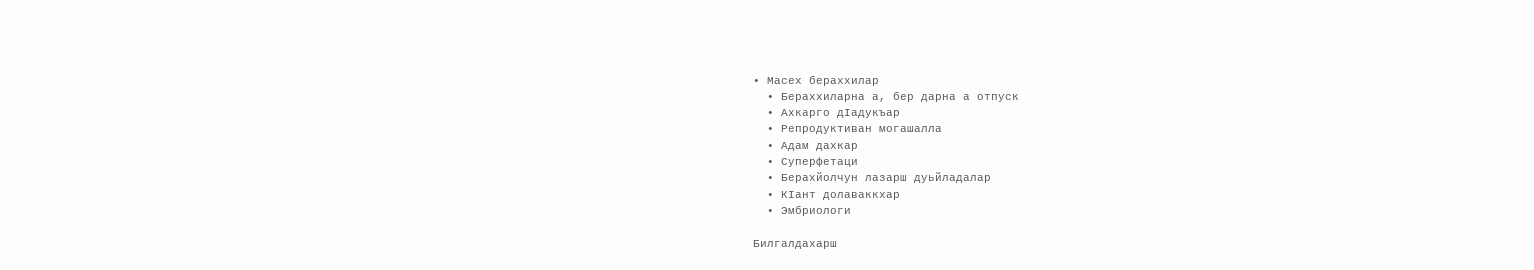• Масех бераххилар
  • Бераххиларна а, бер дарна а отпуск
  • Ахкарго дӀадукъар
  • Репродуктиван могашалла
  • Адам дахкар
  • Суперфетаци
  • Берахйолчун лазарш дуьйладалар
  • КӀант долаваккхар
  • Эмбриологи

Билгалдахарш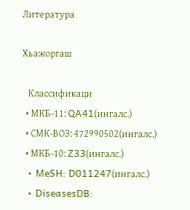Литература

Хьажоргаш

   Классификаци
  • МКБ-11: QA41(ингалс.)
  • СМК-ВОЗ: 472990502(ингалс.)
  • МКБ-10: Z33(ингалс.)
  • MeSH: D011247(ингалс.)
  • DiseasesDB: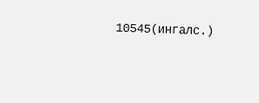10545(ингалс.)